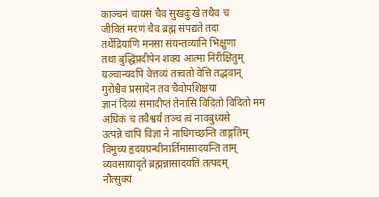काञ्चनं चायसं चैव सुखदुःखे तथैव च
जीवितं मरणं चैव ब्रह्म संपद्यते तदा
तर्थेद्रियाणि मनसा संयन्तव्यानि भिक्षुणा
तथा बुद्धिप्रदीपेन शक्य आत्मा निरीक्षितुम्
यञ्चान्यदपि वेत्तव्यं तत्त्वतो वेत्ति तद्भवान्
गुरोश्चैव प्रसादेन तव चैवोपशिक्षया
ज्ञानं दिव्यं समादीप्तं तेनासि विदितो विदितो मम
अधिकं च तवैश्वर्यं तञ्च त्वं नावबुध्यसे
उत्पन्ने चापि विज्ञा ने नाधिगच्छन्ति ताङ्गतिम्
विमुच्य हृदयग्रन्थीनार्तिमासादयन्ति ताम्
व्यवसायादृते ब्रह्मन्नासादयति तत्पदम्
नौत्सुक्यं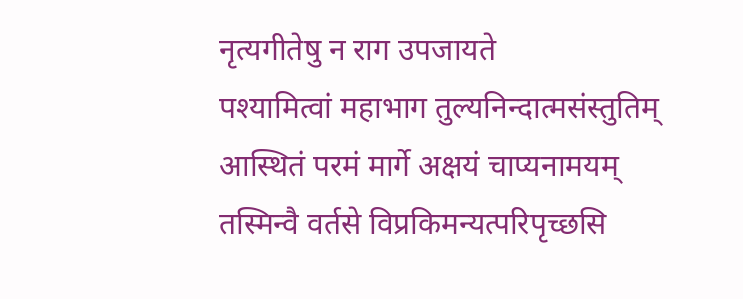नृत्यगीतेषु न राग उपजायते
पश्यामित्वां महाभाग तुल्यनिन्दात्मसंस्तुतिम्
आस्थितं परमं मार्गे अक्षयं चाप्यनामयम्
तस्मिन्वै वर्तसे विप्रकिमन्यत्परिपृच्छसि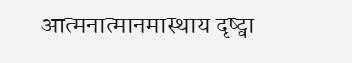आत्मनात्मानमास्थाय दृष्ट्वा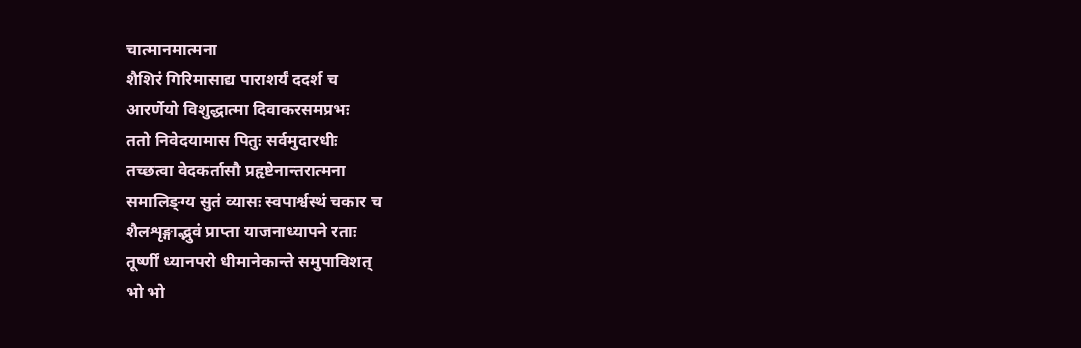चात्मानमात्मना
शैशिरं गिरिमासाद्य पाराशर्यं ददर्श च
आरर्णेयो विशुद्धात्मा दिवाकरसमप्रभः
ततो निवेदयामास पितुः सर्वमुदारधीः
तच्छत्वा वेदकर्तासौ प्रहृष्टेनान्तरात्मना
समालिङ्ग्य सुतं व्यासः स्वपार्श्वस्थं चकार च
शैलशृङ्गाद्भुवं प्राप्ता याजनाध्यापने रताः
तूर्ष्णीं ध्यानपरो धीमानेकान्ते समुपाविशत्
भो भो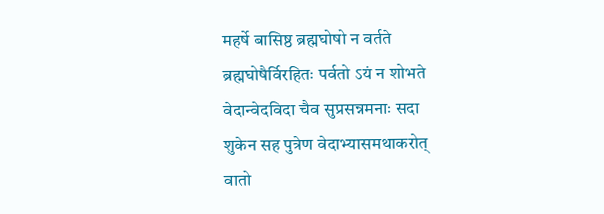महर्षे बासिष्ठ ब्रह्मघोषो न वर्तते
ब्रह्मघोषैर्विरहितः पर्वतो ऽयं न शोभते
वेदान्वेदविदा चैव सुप्रसन्नमनाः सदा
शुकेन सह पुत्रेण वेदाभ्यासमथाकरोत्
वातो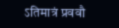ऽतिमात्रं प्रववौ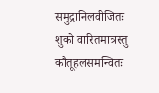समुद्रानिलवीजितः
शुको वारितमात्रस्तु कौतूहलसमन्वितः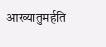आख्यातुमर्हति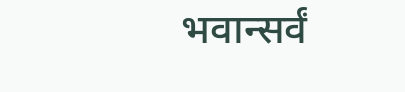भवान्सर्वं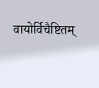वायोर्विचैष्टितम्